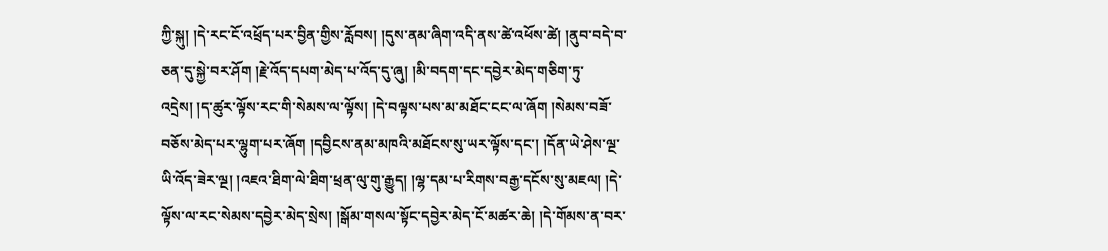ཀྱི་སྐུ། །དེ་རང་ངོ་འཕྲོད་པར་བྱིན་གྱིས་རློབས། །དུས་ནམ་ཞིག་འདི་ནས་ཚེ་འཕོས་ཚེ། །ནུབ་བདེ་བ་ཅན་དུ་སྐྱེ་བར་ཤོག །རྗེ་འོད་དཔག་མེད་པ་འོད་དུ་ཞུ། །མི་བདག་དང་དབྱེར་མེད་གཅིག་ཏུ་འདྲེས། །ད་ཚུར་ལྟོས་རང་གི་སེམས་ལ་ལྟོས། །དེ་བལྟས་པས་མ་མཐོང་ངང་ལ་ཞོག །སེམས་བཟོ་བཅོས་མེད་པར་ལྷུག་པར་ཞོག །དབྱིངས་ནམ་མཁའི་མཐོངས་སུ་ཡར་ལྟོས་དང་། །དོན་ཡེ་ཤེས་ལྔ་ཡི་འོད་ཟེར་ལྔ། །འཇའ་ཐིག་ལེ་ཐིག་ཕྲན་ལུ་གུ་རྒྱུད། །ལྷ་དམ་པ་རིགས་བརྒྱ་དངོས་སུ་མཇལ། །དེ་ལྟོས་ལ་རང་སེམས་དབྱེར་མེད་སྲེས། །སྒོམ་གསལ་སྟོང་དབྱེར་མེད་ངོ་མཚར་ཆེ། །དེ་གོམས་ན་བར་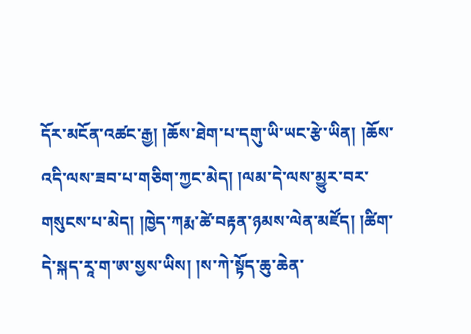དོར་མངོན་འཚང་རྒྱ། །ཆོས་ཐེག་པ་དགུ་ཡི་ཡང་རྩེ་ཡིན། །ཆོས་འདི་ལས་ཟབ་པ་གཅིག་ཀྱང་མེད། །ལམ་དེ་ལས་མྱུར་བར་གསུངས་པ་མེད། །ཁྱེད་ཀརྨ་ཚེ་བརྟན་ཉམས་ལེན་མཛོད། །ཚིག་དེ་སྐད་རཱ་ག་ཨ་སྱས་ཡིས། །ས་ཀེ་སྟོད་ཆུ་ཆེན་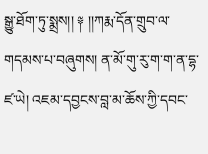སྒྱུ་ཐོག་ཏུ་སྨྲས།། ༈ །།ཀརྨ་དོན་གྲུབ་ལ་གདམས་པ་བཞུགས། ན་མོ་གུ་རུ་ག་ག་ན་དྷ་ཛ་ཡེ། འཇམ་དབྱངས་བླ་མ་ཆོས་ཀྱི་དབང་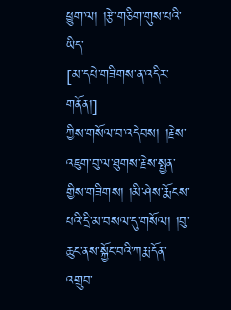ཕྱུག་ལ། །རྩེ་གཅིག་གུས་པའི་ཡིད་
[མ་དཔེ་གཟིགས་ན་འདིར་གནོན།]
ཀྱིས་གསོལ་བ་འདེབས། །རྗེས་འཇུག་བུ་ལ་ཐུགས་རྗེས་སྤྱན་གྱིས་གཟིགས། །མི་ཤེས་རྨོངས་པའི་དྲི་མ་བསལ་དུ་གསོལ། །བུ་ཆུང་ནས་སྐྱོང་བའི་ཀརྨ་དོན་འགྲུབ་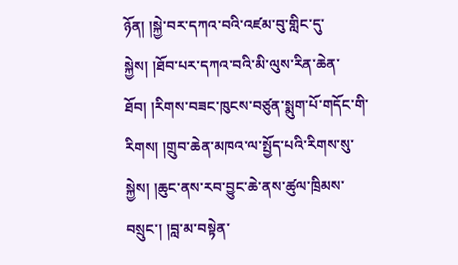ཉོན། །སྐྱེ་བར་དཀའ་བའི་འཛམ་བུ་གླིང་དུ་སྐྱེས། །ཐོབ་པར་དཀའ་བའི་མི་ལུས་རིན་ཆེན་ཐོབ། །རིགས་བཟང་ཁུངས་བཙུན་སྨུག་པོ་གདོང་གི་རིགས། །གྲུབ་ཆེན་མཁའ་ལ་སྤྱོད་པའི་རིགས་སུ་སྐྱེས། །ཆུང་ནས་རབ་བྱུང་ཆེ་ནས་ཚུལ་ཁྲིམས་བསྲུང་། །བླ་མ་བསྟེན་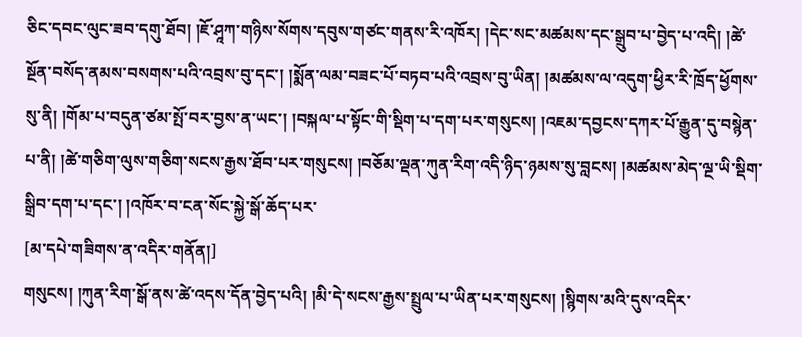ཅིང་དབང་ལུང་ཟབ་དགུ་ཐོབ། །ཇོ་ཤཱཀ་གཉིས་སོགས་དབུས་གཙང་གནས་རི་འཁོར། །དེང་སང་མཚམས་དང་སྒྲུབ་པ་བྱེད་པ་འདི། །ཚེ་སྔོན་བསོད་ནམས་བསགས་པའི་འབྲས་བུ་དང་། །སྨོན་ལམ་བཟང་པོ་བཏབ་པའི་འབྲས་བུ་ཡིན། །མཚམས་ལ་འདུག་ཕྱིར་རི་ཁྲོད་ཕྱོགས་སུ་ནི། །གོམ་པ་བདུན་ཙམ་སྤོ་བར་བྱས་ན་ཡང་། །བསྐལ་པ་སྟོང་གི་སྡིག་པ་དག་པར་གསུངས། །འཇམ་དབྱངས་དཀར་པོ་རྒྱུན་དུ་བསྙེན་པ་ནི། །ཚེ་གཅིག་ལུས་གཅིག་སངས་རྒྱས་ཐོབ་པར་གསུངས། །བཅོམ་ལྡན་ཀུན་རིག་འདི་ཉིད་ཉམས་སུ་བླངས། །མཚམས་མེད་ལྔ་ཡི་སྡིག་སྒྲིབ་དག་པ་དང་། །འཁོར་བ་ངན་སོང་སྐྱེ་སྒོ་ཆོད་པར་
[མ་དཔེ་གཟིགས་ན་འདིར་གནོན།]
གསུངས། །ཀུན་རིག་སྒོ་ནས་ཚེ་འདས་དོན་བྱེད་པའི། །མི་དེ་སངས་རྒྱས་སྤྲུལ་པ་ཡིན་པར་གསུངས། །སྙིགས་མའི་དུས་འདིར་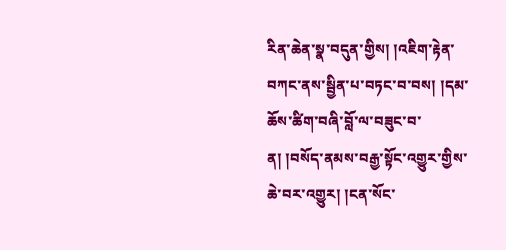རིན་ཆེན་སྣ་བདུན་གྱིས། །འཇིག་རྟེན་བཀང་ནས་སྦྱིན་པ་བཏང་བ་བས། །དམ་ཆོས་ཚིག་བཞི་བློ་ལ་བཟུང་བ་ན། །བསོད་ནམས་བརྒྱ་སྟོང་འགྱུར་གྱིས་ཆེ་བར་འགྱུར། །ངན་སོང་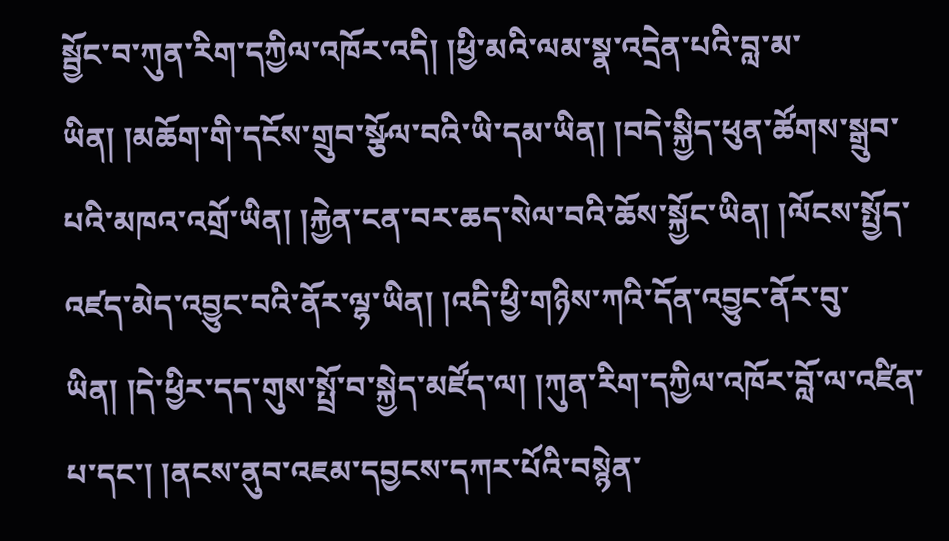སྦྱོང་བ་ཀུན་རིག་དཀྱིལ་འཁོར་འདི། །ཕྱི་མའི་ལམ་སྣ་འདྲེན་པའི་བླ་མ་ཡིན། །མཆོག་གི་དངོས་གྲུབ་སྩོལ་བའི་ཡི་དམ་ཡིན། །བདེ་སྐྱིད་ཕུན་ཚོགས་སྒྲུབ་པའི་མཁའ་འགྲོ་ཡིན། །རྐྱེན་ངན་བར་ཆད་སེལ་བའི་ཆོས་སྐྱོང་ཡིན། །ལོངས་སྤྱོད་འཛད་མེད་འབྱུང་བའི་ནོར་ལྷ་ཡིན། །འདི་ཕྱི་གཉིས་ཀའི་དོན་འབྱུང་ནོར་བུ་ཡིན། །དེ་ཕྱིར་དད་གུས་སྤྲོ་བ་སྐྱེད་མཛོད་ལ། །ཀུན་རིག་དཀྱིལ་འཁོར་བློ་ལ་འཛིན་པ་དང་། །ནངས་ནུབ་འཇམ་དབྱངས་དཀར་པོའི་བསྙེན་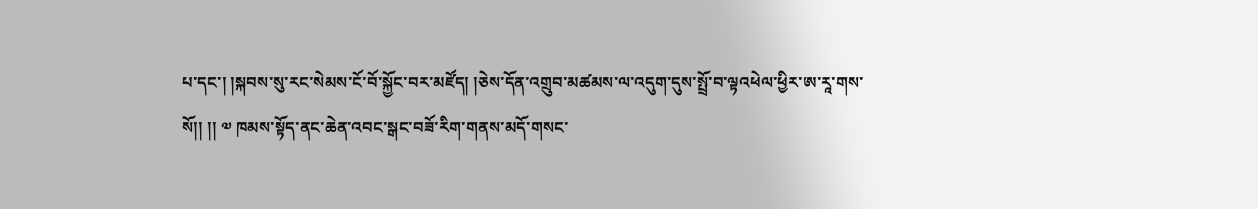པ་དང་། །སྐབས་སུ་རང་སེམས་ངོ་བོ་སྐྱོང་བར་མཛོད། །ཅེས་དོན་འགྲུབ་མཚམས་ལ་འདུག་དུས་སྤྲོ་བ་ལྟའཕེལ་ཕྱིར་ཨ་རཱ་གས་སོ།། །། ༧ ཁམས་སྟོད་ནང་ཆེན་འབང་སྒང་བཟོ་རིག་གནས་མདོ་གསང་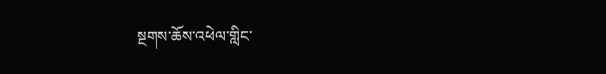སྔགས་ཆོས་འཕེལ་གླིང་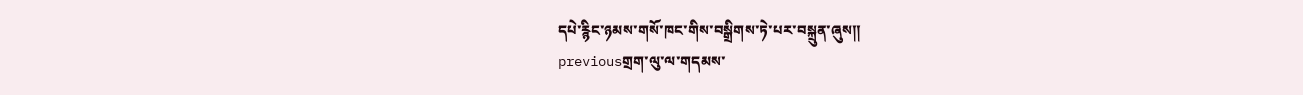དཔེ་རྙིང་ཉམས་གསོ་ཁང་གིས་བསྒྲིགས་ཏེ་པར་བསྐྲུན་ཞུས།།
previousགྲག་ལུ་ལ་གདམས་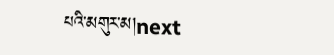པའི་མགུར་མ།next